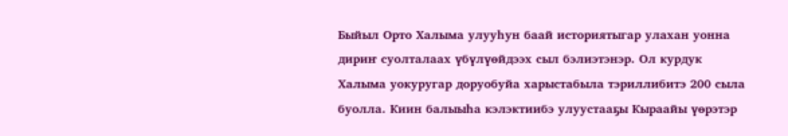Быйыл Орто Халыма улууһун баай историятыгар улахан уонна дириҥ суолталаах үбүлүөйдээх сыл бэлиэтэнэр. Ол курдук Халыма уокуругар доруобуйа харыстабыла тэриллибитэ 200 сыла буолла. Киин балыыһа кэлэктиибэ улуустааҕы Кыраайы үөрэтэр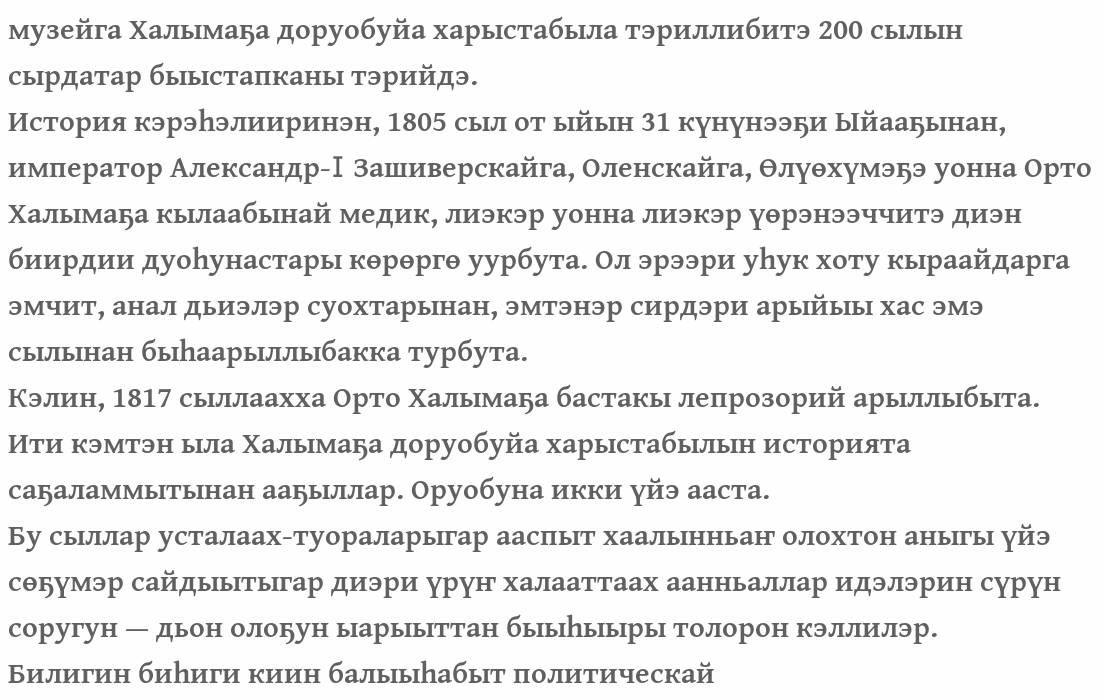музейга Халымаҕа доруобуйа харыстабыла тэриллибитэ 200 сылын сырдатар быыстапканы тэрийдэ.
История кэрэһэлииринэн, 1805 сыл от ыйын 31 күнүнээҕи Ыйааҕынан, император Александр-I Зашиверскайга, Оленскайга, Өлүөхүмэҕэ уонна Орто Халымаҕа кылаабынай медик, лиэкэр уонна лиэкэр үөрэнээччитэ диэн биирдии дуоһунастары көрөргө уурбута. Ол эрээри уһук хоту кыраайдарга эмчит, анал дьиэлэр суохтарынан, эмтэнэр сирдэри арыйыы хас эмэ сылынан быһаарыллыбакка турбута.
Кэлин, 1817 сыллаахха Орто Халымаҕа бастакы лепрозорий арыллыбыта. Ити кэмтэн ыла Халымаҕа доруобуйа харыстабылын историята саҕаламмытынан ааҕыллар. Оруобуна икки үйэ ааста.
Бу сыллар усталаах-туораларыгар ааспыт хаалынньаҥ олохтон аныгы үйэ сөҕүмэр сайдыытыгар диэри үрүҥ халааттаах аанньаллар идэлэрин сүрүн соругун — дьон олоҕун ыарыыттан быыһыыры толорон кэллилэр.
Билигин биһиги киин балыыһабыт политическай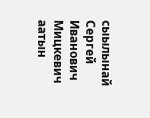сыылынай Сергей Иванович Мицкевич аатын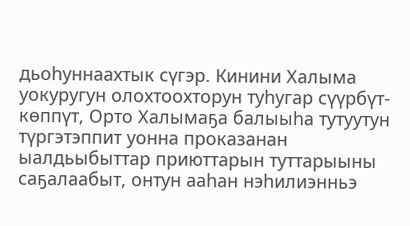дьоһуннаахтык сүгэр. Кинини Халыма уокуругун олохтоохторун туһугар сүүрбүт-көппүт, Орто Халымаҕа балыыһа тутуутун түргэтэппит уонна проказанан ыалдьыбыттар приюттарын туттарыыны саҕалаабыт, онтун ааһан нэһилиэнньэ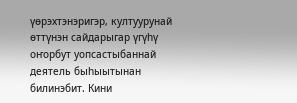үөрэхтэнэригэр, култуурунай өттүнэн сайдарыгар үгүһү оҥорбут уопсастыбаннай деятель быһыытынан билинэбит. Кини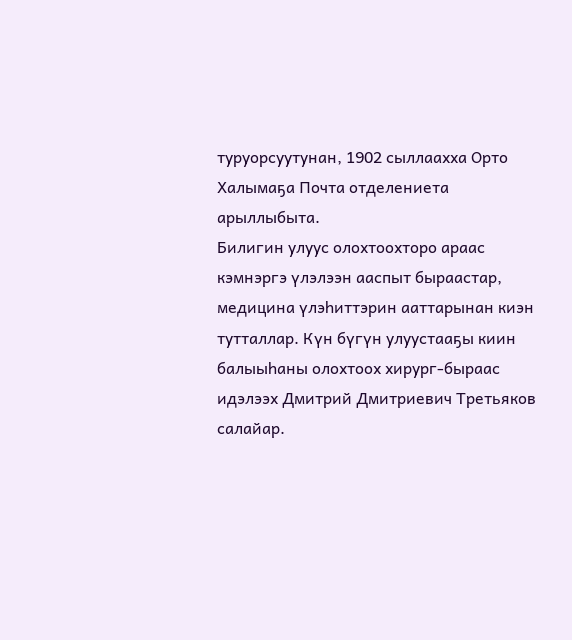туруорсуутунан, 1902 сыллаахха Орто Халымаҕа Почта отделениета арыллыбыта.
Билигин улуус олохтоохторо араас кэмнэргэ үлэлээн ааспыт быраастар, медицина үлэһиттэрин ааттарынан киэн тутталлар. Күн бүгүн улуустааҕы киин балыыһаны олохтоох хирург-быраас идэлээх Дмитрий Дмитриевич Третьяков салайар.